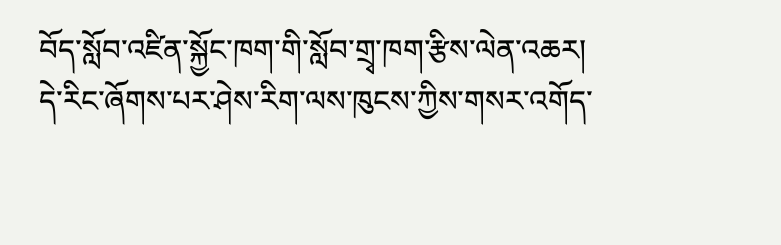བོད་སློབ་འཛིན་སྐྱོང་ཁག་གི་སློབ་གྲྭ་ཁག་རྩིས་ལེན་འཆར།
དེ་རིང་ཞོགས་པར་ཤེས་རིག་ལས་ཁུངས་ཀྱིས་གསར་འགོད་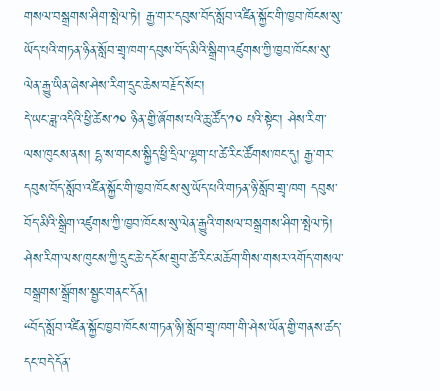གསལ་བསྒྲགས་ཤིག་སྤེལ་ཏེ། རྒྱ་གར་དབུས་བོད་སློབ་འཛིན་སྐྱོང་གི་ཁྱབ་ཁོངས་སུ་ཡོད་པའི་གཏན་ཉིན་སློབ་གྲྭ་ཁག་དབུས་བོད་མིའི་སྒྲིག་འཛུགས་ཀྱི་ཁྱབ་ཁོངས་སུ་ལེན་རྒྱུ་ཡིན་ཞེས་ཤེས་རིག་དྲུང་ཆེས་བརྗོད་སོང་།
དེ་ཡང་ཟླ་འདིའི་ཕྱི་ཚེས་༡༠ ཉིན་གྱི་ཞོགས་པའི་ཆུ་ཚོད་༡༠ པའི་སྟེང་། ཤེས་རིག་ལས་ཁུངས་ནས། དྷ་ས་གངས་སྐྱིད་ཕྱི་དྲིལ་ལྷག་པ་ཚེ་རིང་ཚོགས་ཁང་དུ། རྒྱ་གར་དབུས་བོད་སློབ་འཛིན་སྐྱོང་གི་ཁྱབ་ཁོངས་སུ་ཡོད་པའི་གཏན་ཉི་སློབ་གྲྭ་ཁག དབུས་བོད་མིའི་སྒྲིག་འཛུགས་ཀྱི་ཁྱབ་ཁོངས་སུ་ལེན་རྒྱུའི་གསལ་བསྒྲགས་ཤིག་སྤེལ་ཏེ། ཤེས་རིག་ལས་ཁུངས་ཀྱི་དྲུང་ཆེ་དངོས་གྲུབ་ཚེ་རིང་མཆོག་གིས་གསར་འགོད་གསལ་བསྒྲགས་སྒྲོགས་སྦྱང་གནང་དོན།
“བོད་སློབ་འཛིན་སྐྱོང་ཁྱབ་ཁོངས་གཏན་ཉི།་སློབ་གྲྭ་ཁག་གི་ཤེས་ཡོན་གྱི་གནས་ཚད་དང་བདེ་དོན་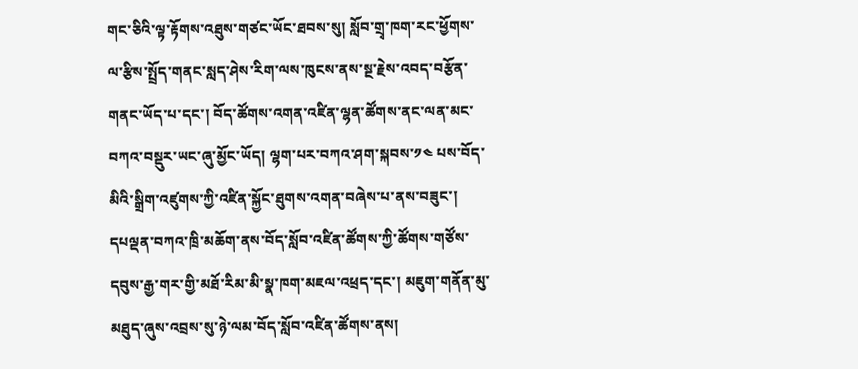གང་ཅིའི་ལྟ་རྟོགས་འཐུས་གཙང་ཡོང་ཐབས་སུ། སློབ་གྲྭ་ཁག་རང་ཕྱོགས་ལ་རྩིས་སྤྲོད་གནང་སླད་ཤེས་རིག་ལས་ཁུངས་ནས་སྔ་རྗེས་འབད་བརྩོན་གནང་ཡོད་པ་དང་། བོད་ཚོགས་འགན་འཛིན་ལྷན་ཚོགས་ནང་ལན་མང་བཀའ་བསྡུར་ཡང་ཞུ་མྱོང་ཡོད། ལྷག་པར་བཀའ་ཤག་སྐབས་༡༤ པས་བོད་མིའི་སྒྲིག་འཛུགས་ཀྱི་འཛིན་སྐྱོང་ཐུགས་འགན་བཞེས་པ་ནས་བཟུང་། དཔལྡན་བཀའ་ཁྲི་མཆོག་ནས་བོད་སློབ་འཛིན་ཚོགས་ཀྱི་ཚོགས་གཙོས་དབུས་རྒྱ་གར་གྱི་མཐོ་རིམ་མི་སྣ་ཁག་མཇལ་འཕྲད་དང་། མཇུག་གནོན་མུ་མཐུད་ཞུས་འབྲས་སུ་ཉེ་ལམ་བོད་སློབ་འཛིན་ཚོགས་ནས།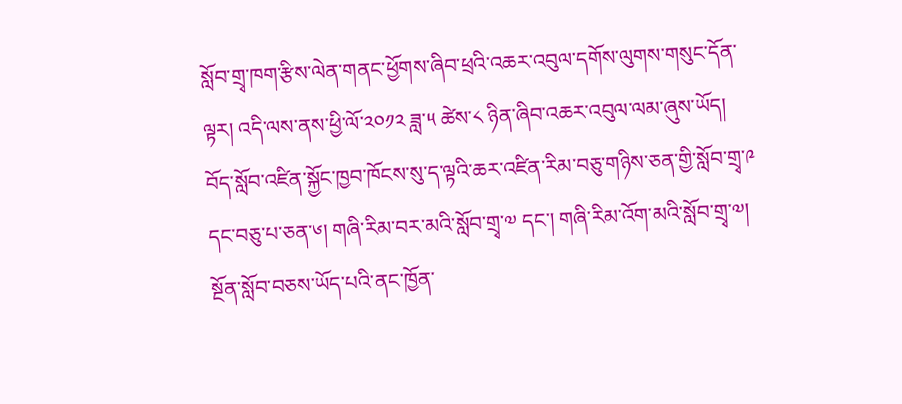སློབ་གྲྭ་ཁག་རྩིས་ལེན་གནང་ཕྱོགས་ཞིབ་ཕྲའི་འཆར་འབུལ་དགོས་ལུགས་གསུང་དོན་ལྟར། འདི་ལས་ནས་ཕྱི་ལོ་༢༠༡༢ ཟླ་༥ ཚེས་༨ ཉིན་ཞིབ་འཆར་འབུལ་ལམ་ཞུས་ཡོད།
བོད་སློབ་འཛིན་སྐྱོང་ཁྱབ་ཁོངས་སུ་ད་ལྟའི་ཆར་འཛིན་རིམ་བཅུ་གཉིས་ཅན་གྱི་སློབ་གྲྭ་༩ དང་བཅུ་པ་ཅན་༦། གཞི་རིམ་བར་མའི་སློབ་གྲྭ་༧ དང་། གཞི་རིམ་འོག་མའི་སློབ་གྲྭ་༧། སྔོན་སློབ་བཅས་ཡོད་པའི་ནང་ཁྱོན་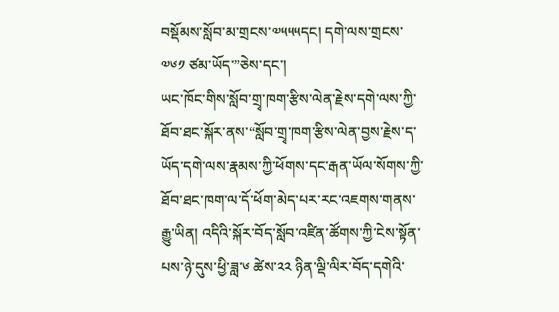བསྡོམས་སློབ་མ་གྲངས་༧༥༥༥དང། དགེ་ལས་གྲངས་༧༦༡ ཙམ་ཡོད་”ཅེས་དང་།
ཡང་ཁོང་གིས་སློབ་གྲྭ་ཁག་རྩིས་ལེན་རྗེས་དགེ་ལས་ཀྱི་ཐོབ་ཐང་སྐོར་ནས་“སློབ་གྲྭ་ཁག་རྩིས་ལེན་བྱས་རྗེས་ད་ཡོད་དགེ་ལས་རྣམས་ཀྱི་ཕོགས་དང་རྒན་ཡོལ་སོགས་ཀྱི་ཐོབ་ཐང་ཁག་ལ་དོ་ཕོག་མེད་པར་རང་འཇགས་གནས་རྒྱུ་ཡིན། འདིའི་སྐོར་བོད་སློབ་འཛིན་ཚོགས་ཀྱི་ངེས་སྟོན་པས་ཉེ་དུས་ཕྱི་ཟླ་༦ ཚེས་༢༢ ཉིན་ལྡི་ལིར་བོད་དགེའི་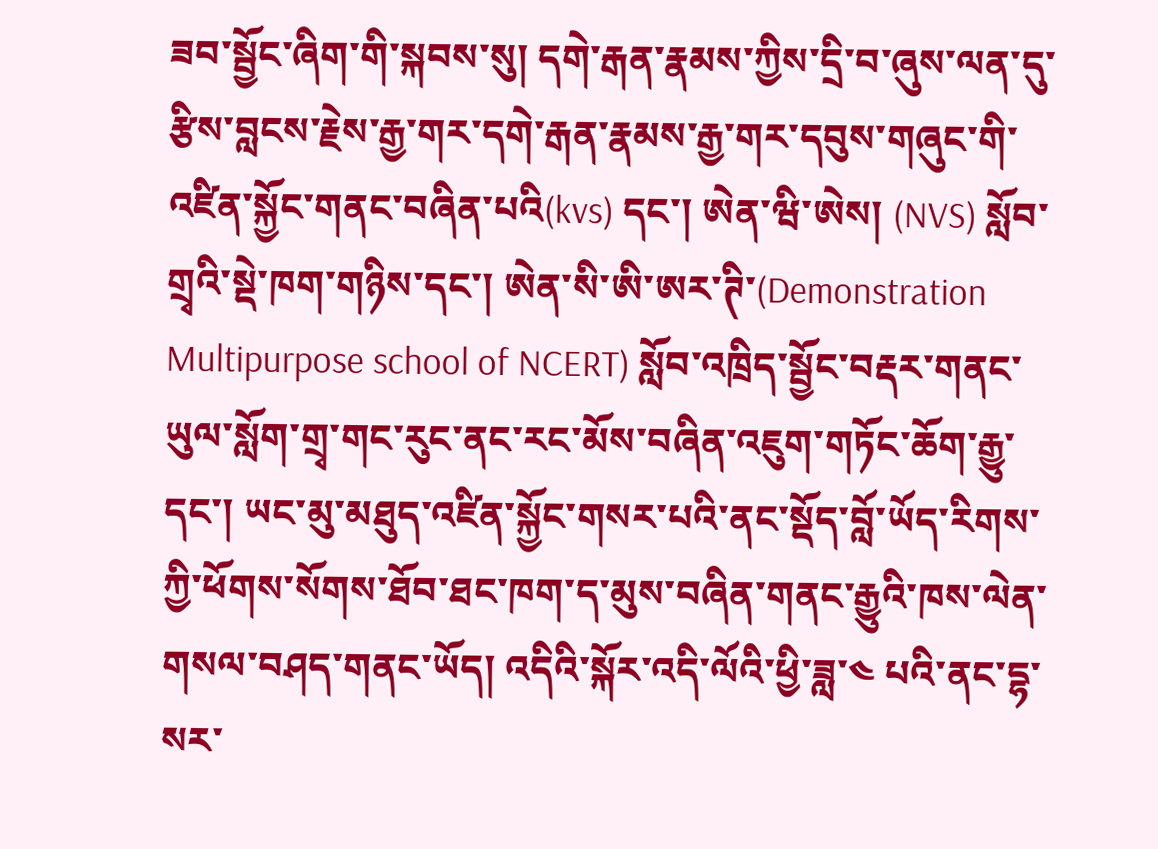ཟབ་སྦྱོང་ཞིག་གི་སྐབས་སུ། དགེ་རྒན་རྣམས་ཀྱིས་དྲི་བ་ཞུས་ལན་དུ་རྩིས་བླངས་རྗེས་རྒྱ་གར་དགེ་རྒན་རྣམས་རྒྱ་གར་དབུས་གཞུང་གི་འཛིན་སྐྱོང་གནང་བཞིན་པའི(kvs) དང་། ཨེན་ཝི་ཨེས། (NVS) སློབ་གྲྭའི་སྡེ་ཁག་གཉིས་དང་། ཨེན་སི་ཨི་ཨར་ཊི་(Demonstration Multipurpose school of NCERT) སློབ་འཁྲིད་སྦྱོང་བརྡར་གནང་ཡུལ་སློག་གྲྭ་གང་རུང་ནང་རང་མོས་བཞིན་འཇུག་གཏོང་ཆོག་རྒྱུ་དང་། ཡང་མུ་མཐུད་འཛིན་སྐྱོང་གསར་པའི་ནང་སྡོད་བློ་ཡོད་རིགས་ཀྱི་ཕོགས་སོགས་ཐོབ་ཐང་ཁག་ད་མུས་བཞིན་གནང་རྒྱུའི་ཁས་ལེན་གསལ་བཤད་གནང་ཡོད། འདིའི་སྐོར་འདི་ལོའི་ཕྱི་ཟླ་༤ པའི་ནང་དྷ་སར་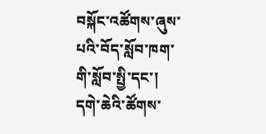བསྐོང་འཚོགས་ཞུས་པའི་བོད་སློབ་ཁག་གི་སློབ་སྤྱི་དང་། དགེ་ཆེའི་ཚོགས་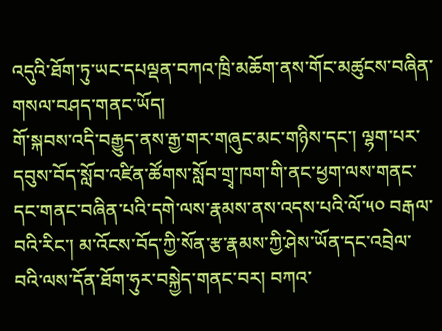འདུའི་ཐོག་ཏུ་ཡང་དཔལྡན་བཀའ་ཁྲི་མཆོག་ནས་གོང་མཚུངས་བཞིན་གསལ་བཤད་གནང་ཡོད།
གོ་སྐབས་འདི་བརྒྱུད་ནས་རྒྱ་གར་གཞུང་མང་གཉིས་དང་། ལྷག་པར་དབུས་བོད་སློབ་འཛིན་ཚོགས་སློབ་གྲྭ་ཁག་གི་ནང་ཕྱག་ལས་གནང་དང་གནང་བཞིན་པའི་དགེ་ལས་རྣམས་ནས་འདས་པའི་ལོ་༥༠ བརྒལ་བའི་རིང་། མ་འོངས་བོད་ཀྱི་སོན་རྩ་རྣམས་ཀྱི་ཤེས་ཡོན་དང་འབྲེལ་བའི་ལས་དོན་ཐོག་ཧུར་བསྐྱེད་གནང་བར། བཀའ་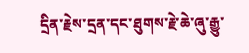དྲིན་རྗེས་དྲན་དང་ཐུགས་རྗེ་ཆེ་ཞུ་རྒྱུ་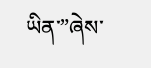ཡིན་”ཞེས་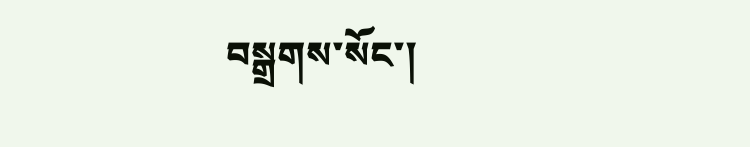བསྒྲགས་སོང་།